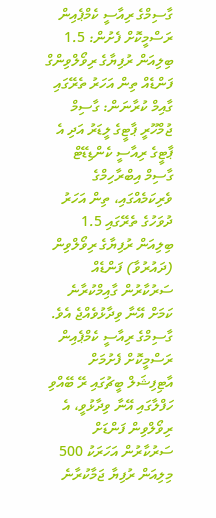ގާސިމްގެ ރިއާސީ ކެމްޕެއިން ރަސްމީކޮށް ފެށުން: 1.5 ބިލިއަން ރުފިޔާގެ ރިވޯލްވިންގް ފަންޑެއް ތިން އަހަރު ތެރޭގައި ގާއިމް ކުރާނަން: ގާސިމް
ޖުމްހޫރީ ޕާޓީގެ ލީޑަރު އަދި އެ ޕާޓީގެ ރިއާސީ ކެންޑިޑޭޓް ގާސިމް އިބްރާހިމްގެ ވެރިކަމެއްގައި، ތިން އަހަރު ދުވަހުގެ ތެރޭގައި 1.5 ބިލިއަން ރުފިޔާގެ ރިވޯލްވިން (ދައުރުވާ) ފަންޑެއް ސަރުކާރުން ގާއިމްކުރާނެ ކަމަށް އޭނާ ވިދާޅުވެއްޖެ އެވެ.
ގާސިމްގެ ރިއާސީ ކެމްޕެއިން ރަސްމީކޮށް ފެށުމަށް އާޓިފިޝަލް ބީޗުގައި ރޭ ބޭއްވި ހަފްލާގައި އޭނާ ވިދާޅުވީ، އެ ރިވޯލްވިން ފަންޑަށް ސަރުކާރުން އަހަރަކު 500 މިލިއަން ރުފިޔާ ޖަމާކުރާނެ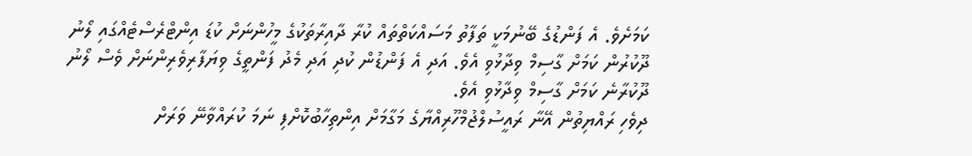ކަމަށެވެ. އެ ފަންޑުގެ ބޭނުމަކީ ތަފާތު މަސައްކަތްތައް ކުރާ ދާއިރާތަކުގެ މީހުންނަށް ކުޑަ އިންޓްރެސްޓެއްގައި ލޯނު ދޫކުރުން ކަމަށް ގާސިމް ވިދާޅުވި އެވެ. އަދި އެ ފަންޑުން ކުދި އަދި މެދު ފަންތީގެ ވިޔަފާރިވެރިންނަށް ވެސް ލޯނު ދޫކުރާނެ ކަމަށް ގާސިމް ވިދާޅުވި އެވެ.
ދިވެހި ރައްޔިތުން އޭނާ ރައީސުލްޖުމްހޫރިއްޔާގެ މަގާމަށް އިންތިހާބުކޮށްފި ނަމަ ކުރައްވާނޭ ވަރަށް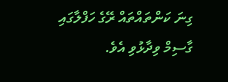ގިނަ ކަންތައްތައް ރޭގެ ހަފްލާގައި ގާސިމް ވިދާޅުވި އެވެ.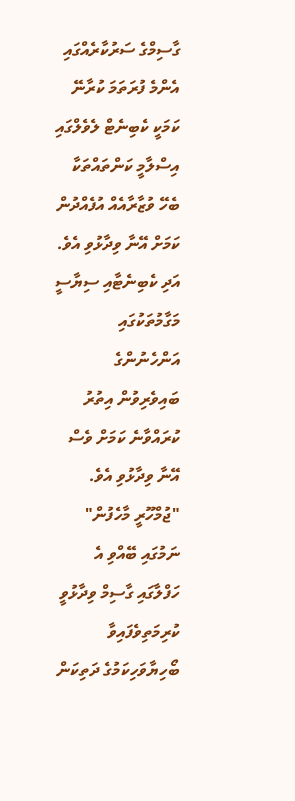ގާސިމްގެ ސަރުކާރެއްގައި އެންމެ ފުރަތަމަ ކުރާނޭ ކަމަކީ ކެބިނެޓް ލެވެލްގައި އިސްލާމީ ކަންތައްތަކާ ބެހޭ ވުޒާރާއެއް އުފެއްދުން ކަމަށް އޭނާ ވިދާޅުވި އެވެ. އަދި ކެބިނެޓާއި ސިޔާސީ މަގާމުތަކުގައި އަންހެނުންގެ ބައިވެރިވުން އިތުރު ކުރައްވާނެ ކަމަށް ވެސް އޭނާ ވިދާޅުވި އެވެ.
"ޖުމްހޫރީ މާހެފުން" ނަމުގައި ބޭއްވި އެ ހަފްލާގައި ގާސިމް ވިދާޅުވީ ކުރިމަތިވެފައިވާ ބޯހިޔާވަހިކަމުގެ ދަތިކަން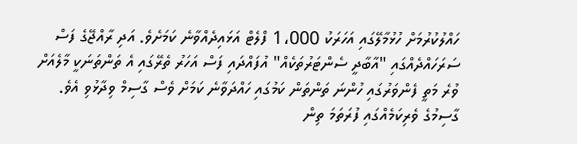ހައްލުކުރުމަށް ހުޅުމާލޭގައި އަހަރަކު 1،000 ފްލެޓް އަޅައިދެއްވާނެ ކަމަށެވެ. އަދި ރާއްޖޭގެ ފަސް ސަރަހައްދެއްގައި "އާބާދީ ސެންޓަރުތަކެއް" އުފައްދައި ފަސް އަހަރު ތެރޭގައި އެ ތަންތަނަކީ މާލެއަށް ވުރެ މަތީ ފެންވަރުގައި ހުންނަ ތަންތަން ކަމުގައި ހައްދަވާނެ ކަމަށް ވެސް ގާސިމް ވިދާޅުވި އެވެ.
ގާސިމުގެ ވެރިކަމެއްގައި ފުރަތަމަ ތިން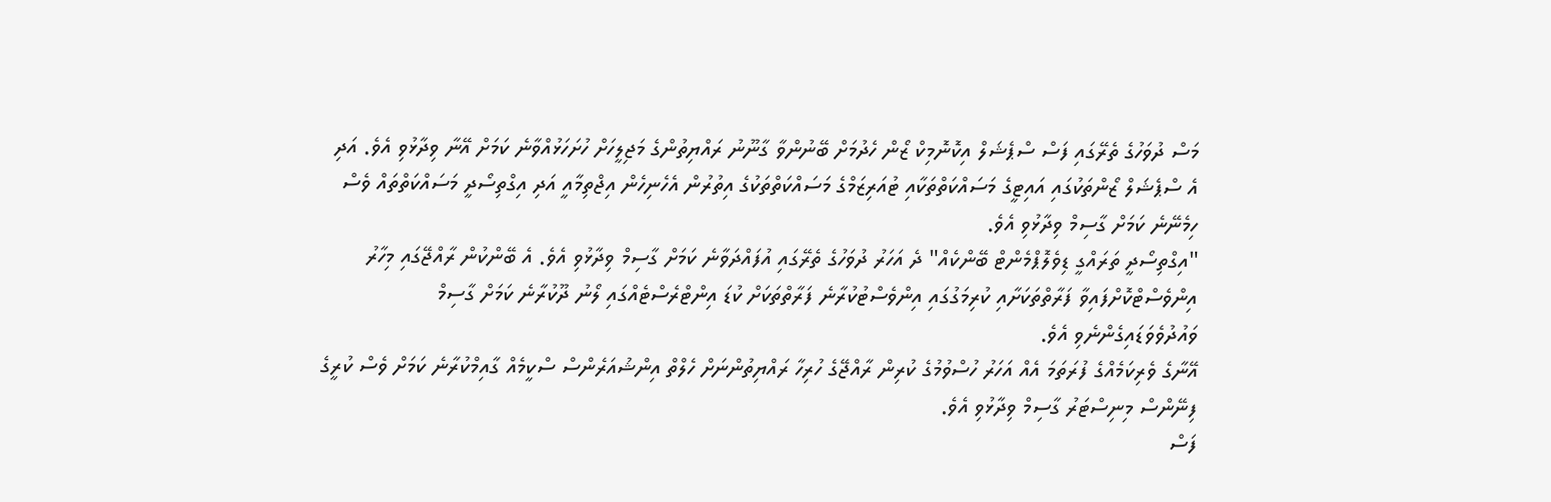މަސް ދުވަހުގެ ތެރޭގައި ފަސް ސްޕެޝަލް އިކޮނޮމިކް ޒޯން ހެދުމަށް ބޭނުންވާ ގާނޫނު ރައްޔިތުންގެ މަޖިލީހަށް ހުށަހަޅުއްވާނެ ކަމަށް އޭނާ ވިދާޅުވި އެވެ. އަދި އެ ސްޕެޝަލް ޒޯންތަކުގައި އައިޓީގެ މަސައްކަތްތަކާއި ޓުއަރިޒަމްގެ މަސައްކަތްތަކުގެ އިތުރުން އެހެނިހެން އިޖްތިމާއީ އަދި އިގްތިސޯދީ މަސައްކަތްތައް ވެސް ހިމެނޭނެ ކަމަށް ގާސިމް ވިދާޅުވި އެވެ.
"އިގްތިސޯދީ ތަރައްގީ ޑިވެލޮޕްމެންޓް ބޭންކެއް" ދެ އަހަރު ދުވަހުގެ ތެރޭގައި އުފައްދަވާނެ ކަމަށް ގާސިމް ވިދާޅުވި އެވެ. އެ ބޭންކުން ރާއްޖޭގައި މިހާރު އިންވެސްޓްކޮށްފައިވާ ފަރާތްތަކަށާއި ކުރިމަގުގައި އިންވެސްޓުކުރާނެ ފަރާތްތަކަށް ކުޑަ އިންޓްރެސްޓެއްގައި ލޯނު ދޫކުރާނެ ކަމަށް ގާސިމް ވައުދުވެވަޑައިގެންނެވި އެވެ.
އޭނާގެ ވެރިކަމެއްގެ ފުރަތަމަ އެއް އަހަރު ހުސްވުމުގެ ކުރިން ރާއްޖޭގެ ހުރިހާ ރައްޔިތުންނަށް ހެލްތް އިންޝުއަރެންސް ސްކީމެއް ގާއިމްކުރާނެ ކަމަށް ވެސް ކުރީގެ ފިނޭންސް މިނިސްޓަރު ގާސިމް ވިދާޅުވި އެވެ.
ފަސް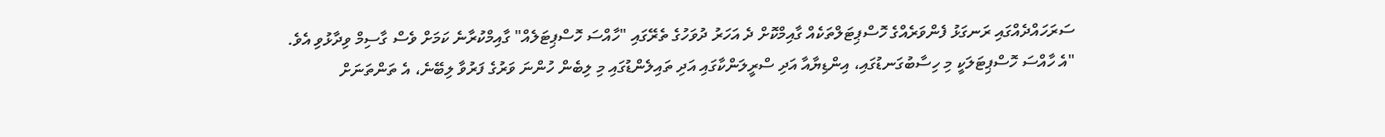ސަރަހައްދެއްގައި ރަނގަޅު ފެންވަރެއްގެ ހޮސްޕިޓަލްތަކެއް ގާއިމްކޮށް ދެ އަހަރު ދުވަހުގެ ތެރޭގައި "ހާއްސަ ހޮސްޕިޓަލެއް" ގާއިމްކުރާނެ ކަމަށް ވެސް ގާސިމް ވިދާޅުވި އެވެ.
"އެ ހާއްސަ ހޮސްޕިޓަލަކީ މި ހިސާބުގަނޑުގައި، އިންޑިޔާއާ އަދި ސްރީލަންކާގައި އަދި ތައިލެންޑުގައި މި ލިބެން ހުންނަ ވަރުގެ ފަރުވާ ލިބޭނެ، އެ ތަންތަނަށް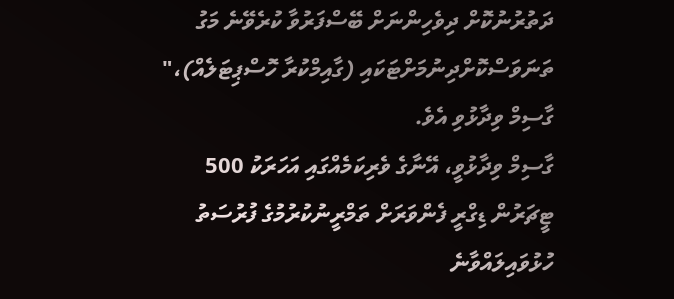ދަތުރުނުކޮށް ދިވެހިންނަށް ބޭސްފަރުވާ ކުރެވޭނެ މަގު ތަނަވަސްކޮށްދިނުމަށްޓަކައި (ގާއިމްކުރާ ހޮސްޕިޓަލެއް)،" ގާސިމް ވިދާޅުވި އެވެ.
ގާސިމް ވިދާޅުވީ، އޭނާގެ ވެރިކަމެއްގައި އަހަރަކު 500 ޓީޗަރުން ޑިގްރީ ފެންވަރަށް ތަމްރީނުކުރުމުގެ ފުރުސަތު ހުޅުވައިލައްވާނެ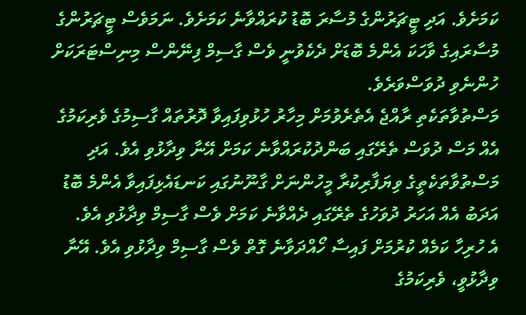ކަމަށެވެ. އަދި ޓީޗަރުންގެ މުސާރަ ބޮޑު ކުރައްވާނެ ކަމަށެވެ. ނަމަވެސް ޓީޗަރުންގެ މުސާރައިގެ ވާހަކަ އެންމެ ބޮޑަށް ދެކެވުނީ ވެސް ގާސިމް ފިނޭންސް މިނިސްޓަރަކަށް ހުންނެވި ދުވަސްވަރެވެ.
މަސްތުވާތަކެތި ރާއްޖެ އެތެރެވުމަށް މިހާރު ހުޅުވިފައިވާ ދޮރުތައް ގާސިމުގެ ވެރިކަމުގެ އެއް މަސް ދުވަސް ތެރޭގައި ބަންދުކުރައްވާނެ ކަމަށް އޭނާ ވިދާޅުވި އެވެ. އަދި މަސްތުވާތަކެތީގެ ވިޔަފާރިކުރާ މީހުންނަށް ގާނޫނުގައި ކަނޑައެޅިފައިވާ އެންމެ ބޮޑު އަދަބު އެއް އަހަރު ދުވަހުގެ ތެރޭގައި ދެއްވާނެ ކަމަށް ވެސް ގާސިމް ވިދާޅުވި އެވެ.
އެ ހުރިހާ ކަމެއް ކުރުމަށް ފައިސާ ހޯއްދަވާނެ ގޮތް ވެސް ގާސިމް ވިދާޅުވި އެވެ. އޭނާ ވިދާޅުވީ، ވެރިކަމުގެ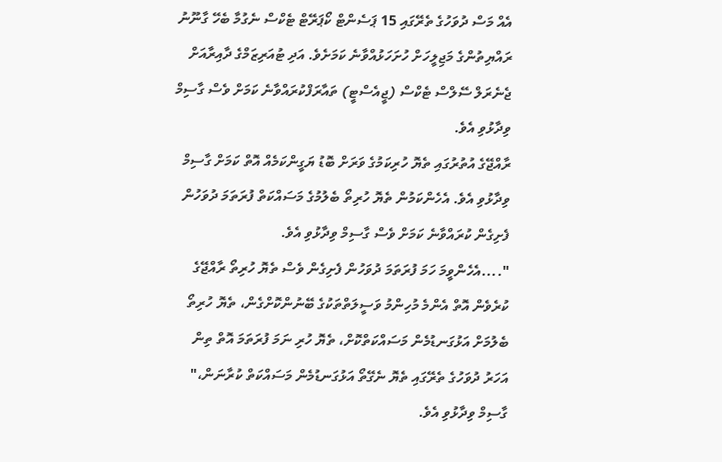އެއް މަސް ދުވަހުގެ ތެރޭގައި 15 ޕަސެންޓް ކޯޕަރޭޓް ޓެކްސް ނެގުމާ ބެހޭ ގާނޫނު ރައްޔިތުންގެ މަޖިލީހަށް ހުށަހަޅުއްވާނެ ކަމަށެވެ. އަދި ޓުއަރިޒަމްގެ ދާއިރާއަށް ޖެނެރަލް ސޭލްސް ޓެކްސް (ޖީއެސްޓީ) ތައާރަފްކުރައްވާނެ ކަމަށް ވެސް ގާސިމް ވިދާޅުވި އެވެ.
ރާއްޖޭގެ އުތުރުގައި ތެޔޮ ހުރިކަމުގެ ވަރަށް ބޮޑު ޔަގީންކަމެއް އޮތް ކަމަށް ގާސިމް ވިދާޅުވި އެވެ. އެހެންކަމުން ތެޔޮ ހުރިތޯ ބެލުމުގެ މަސައްކަތް ފުރަތަމަ ދުވަހުން ފެށިގެން ކުރައްވާނެ ކަމަށް ވެސް ގާސިމް ވިދާޅުވި އެވެ.
"....އެހެންވީމަ ހަމަ ފުރަތަމަ ދުވަހުން ފެށިގެން ވެސް ތެޔޮ ހުރިތޯ ރާއްޖޭގެ ކުރެވެން އޮތް އެންމެ މުހިންމު ވަސީލަތްތަކުގެ ބޭނުންކޮށްގެން، ތެޔޮ ހުރިތޯ ބެލުމަށް އަޅުގަނޑުމެން މަސައްކަތްކޮށް، ތެޔޮ ހުރި ނަމަ ފުރަތަމަ އޮތް ތިން އަހަރު ދުވަހުގެ ތެރޭގައި ތެޔޮ ނެގޭތޯ އަޅުގަނޑުމެން މަސައްކަތް ކުރާނަން،" ގާސިމް ވިދާޅުވި އެވެ.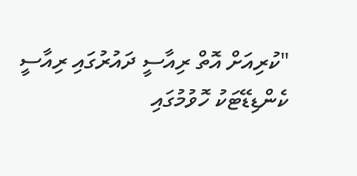"ކުރިއަށް އޮތް ރިއާސީ ދައުރުގައި ރިއާސީ ކެންޑިޑޭޓަކު ހޮވުމުގައި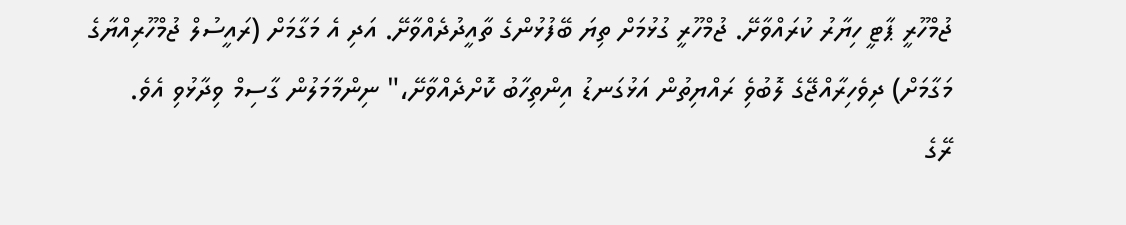ޖުމްހޫރީ ޕާޓީ ހިޔާރު ކުރައްވާށޭ. ޖުމްހޫރީ ގުޅުމަށް ތިޔަ ބޭފުޅުންގެ ތާއީދުދެއްވާށޭ. އަދި އެ މަގާމަށް (ރައީސުލް ޖުމްހޫރިއްޔާގެ މަގާމަށް) ދިވެހިރާއްޖޭގެ ލޮބުވެި ރައްޔިތުން އަޅުގަނޑު އިންތިހާބު ކޮށްދެއްވާށޭ،" ނިންމާމަލުން ގާސިމް ވިދާޅުވި އެވެ.
ރޭގެ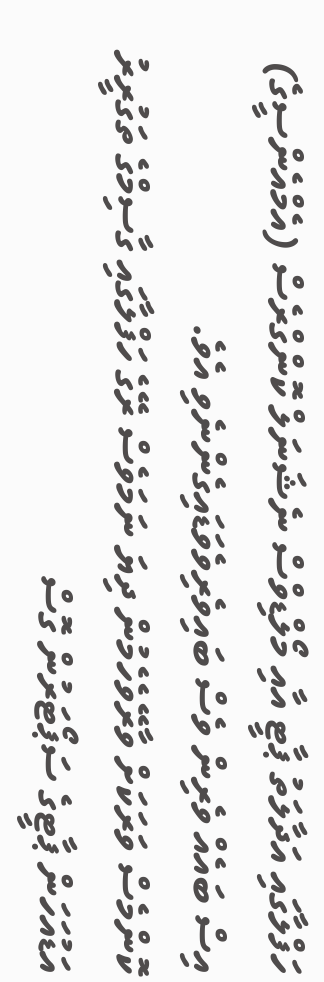ހަފްލާގައި އަދާލަތު ޕާޓީ އާއި މޯލްޑިވްސް ނެޝަނަލް ކޮންގްރެސް (އެމްއެންސީގެ) އިސް ބައެއް ވެރިން ވެސް ބައިވެރިވެވަޑައިގެންނެވި އެވެ.
ކޮންމެސް ވަރަކަށް ވާރޭވެހެމުން ދިޔަ ނަމަވެސް ރޭގެ ހަފްލާގައި ގާސިމްގެ ތަގުރީރު އަޑުއަހަން ޕާޓީގެ ސަޕޯޓަރުން ގޮސް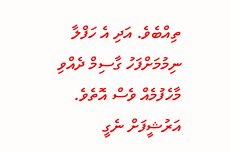ތިއްބެވެ. އަދި އެ ހަފްލާ ނިމުމަށްފަހު ގާސިމް ދެއްވި މާހެފުމެއް ވެސް އޮތެވެ.
އަރުޝީފަށް ނެގީ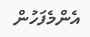އެންމެފަހުން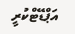އަޕްޑޭޓްކުރީ